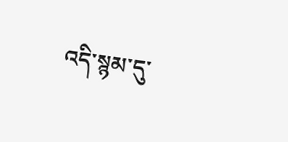འདི་སྙམ་དུ་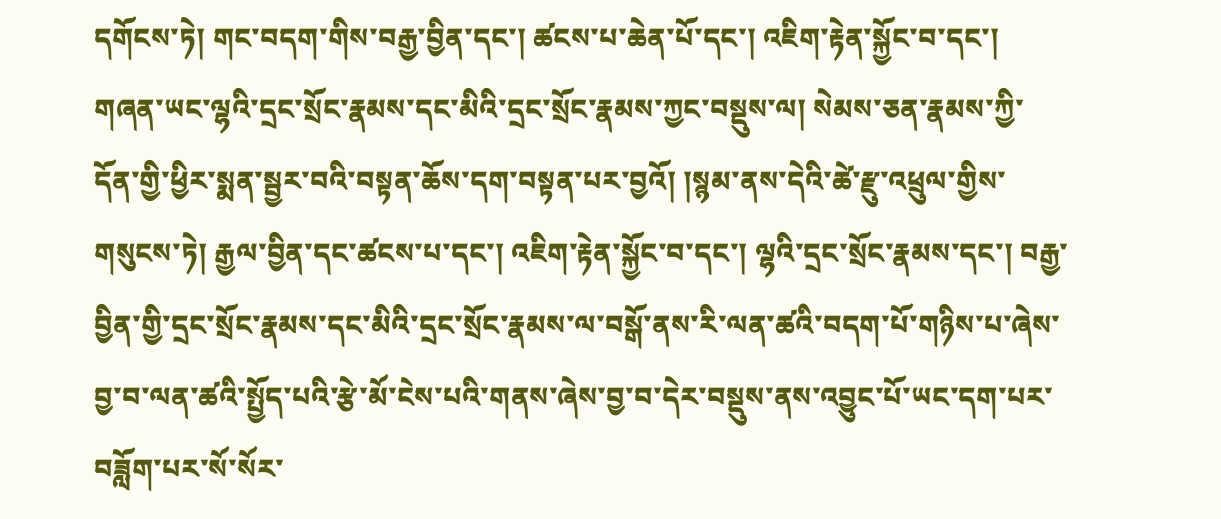དགོངས་ཏེ། གང་བདག་གིས་བརྒྱ་བྱིན་དང་། ཚངས་པ་ཆེན་པོ་དང་། འཇིག་རྟེན་སྐྱོང་བ་དང་། གཞན་ཡང་ལྷའི་དྲང་སྲོང་རྣམས་དང་མིའི་དྲང་སྲོང་རྣམས་ཀྱང་བསྡུས་ལ། སེམས་ཅན་རྣམས་ཀྱི་དོན་གྱི་ཕྱིར་སྨན་སྦྱར་བའི་བསྟན་ཆོས་དག་བསྟན་པར་བྱའོ། །སྙམ་ནས་དེའི་ཚེ་རྫུ་འཕྲུལ་གྱིས་གསུངས་ཏེ། རྒྱལ་བྱིན་དང་ཚངས་པ་དང་། འཇིག་རྟེན་སྐྱོང་བ་དང་། ལྷའི་དྲང་སྲོང་རྣམས་དང་། བརྒྱ་བྱིན་གྱི་དྲང་སྲོང་རྣམས་དང་མིའི་དྲང་སྲོང་རྣམས་ལ་བསྒོ་ནས་རི་ལན་ཚའི་བདག་པོ་གཉིས་པ་ཞེས་བྱ་བ་ལན་ཚའི་སྤྱོད་པའི་རྩེ་མོ་ངེས་པའི་གནས་ཞེས་བྱ་བ་དེར་བསྡུས་ནས་འབྱུང་པོ་ཡང་དག་པར་བཟློག་པར་སོ་སོར་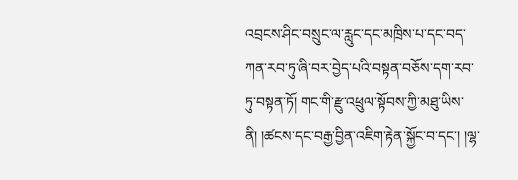འབྲངས་ཤིང་བསྲུང་ལ་རླུང་དང་མཁྲིས་པ་དང་བད་ཀན་རབ་ཏུ་ཞི་བར་བྱེད་པའི་བསྟན་བཅོས་དག་རབ་ཏུ་བསྟན་ཏོ། གང་གི་རྫུ་འཕྲུལ་སྟོབས་ཀྱི་མཐུ་ཡིས་ནི། །ཚངས་དང་བརྒྱ་བྱིན་འཇིག་རྟེན་སྐྱོང་བ་དང་། །ལྷ་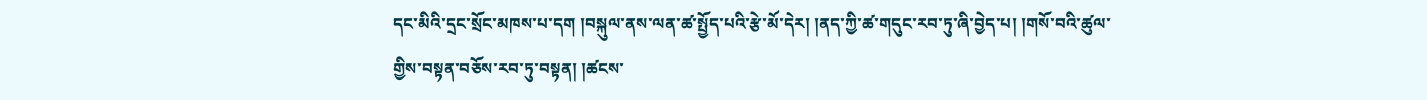དང་མིའི་དྲང་སྲོང་མཁས་པ་དག །བསྐུལ་ནས་ལན་ཚ་སྤྱོད་པའི་རྩེ་མོ་དེར། །ནད་ཀྱི་ཚ་གདུང་རབ་ཏུ་ཞི་བྱེད་པ། །གསོ་བའི་ཚུལ་གྱིས་བསྟན་བཅོས་རབ་ཏུ་བསྟན། །ཚངས་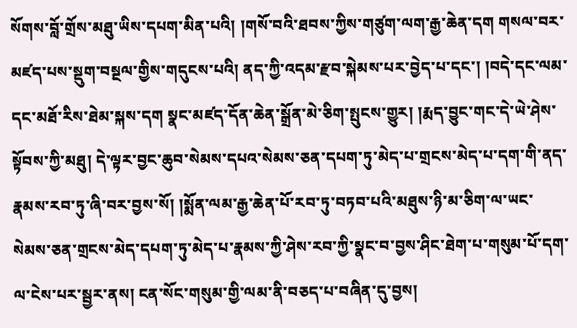སོགས་བློ་གྲོས་མཐུ་ཡིས་དཔག་མིན་པའི། །གསོ་བའི་ཐབས་ཀྱིས་གཙུག་ལག་རྒྱ་ཆེན་དག གསལ་བར་མཛད་པས་སྡུག་བསྔལ་གྱིས་གདུངས་པའི། ནད་ཀྱི་འདམ་རྫབ་སྐེམས་པར་བྱེད་པ་དང་། །བདེ་དང་ལམ་དང་མཐོ་རིས་ཐེམ་སྐས་དག སྣང་མཛད་དོན་ཆེན་སྒྲོན་མེ་ཅིག་སྤུངས་གྱུར། །རྨད་བྱུང་གང་དེ་ཡེ་ཤེས་སྟོབས་ཀྱི་མཐུ། དེ་ལྟར་བྱང་ཆུབ་སེམས་དཔའ་སེམས་ཅན་དཔག་ཏུ་མེད་པ་གྲངས་མེད་པ་དག་གི་ནད་རྣམས་རབ་ཏུ་ཞི་བར་བྱས་སོ། །སྨོན་ལམ་རྒྱ་ཆེན་པོ་རབ་ཏུ་བཏབ་པའི་མཐུས་ཉི་མ་ཅིག་ལ་ཡང་སེམས་ཅན་གྲངས་མེད་དཔག་ཏུ་མེད་པ་རྣམས་ཀྱི་ཤེས་རབ་ཀྱི་སྣང་བ་བྱས་ཤིང་ཐེག་པ་གསུམ་པོ་དག་ལ་ངེས་པར་སྦྱར་ནས། ངན་སོང་གསུམ་གྱི་ལམ་ནི་བཅད་པ་བཞིན་དུ་བྱས།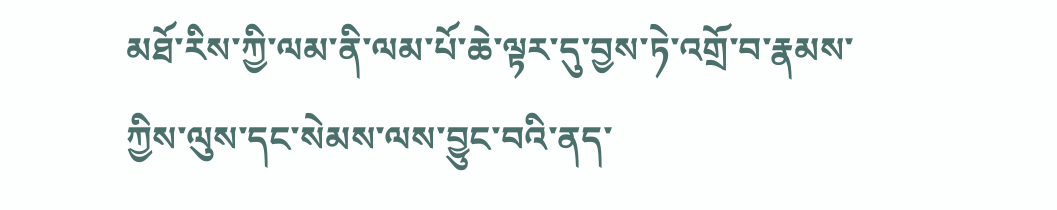མཐོ་རིས་ཀྱི་ལམ་ནི་ལམ་པོ་ཆེ་ལྟར་དུ་བྱས་ཏེ་འགྲོ་བ་རྣམས་ཀྱིས་ལུས་དང་སེམས་ལས་བྱུང་བའི་ནད་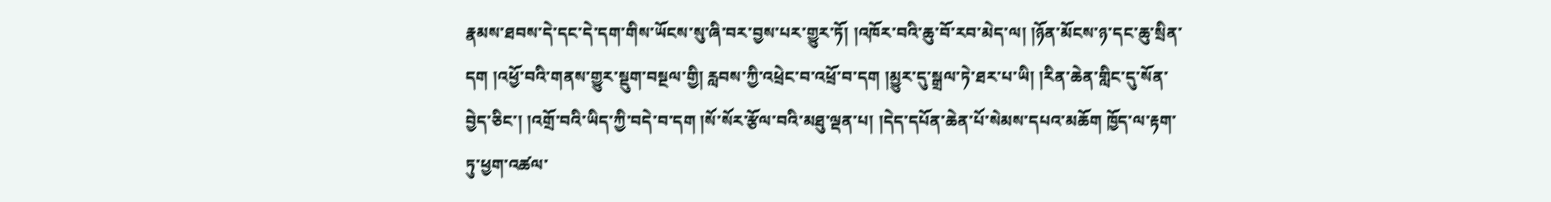རྣམས་ཐབས་དེ་དང་དེ་དག་གིས་ཡོངས་སུ་ཞི་བར་བྱས་པར་གྱུར་ཏོ། །འཁོར་བའི་ཆུ་བོ་རབ་མེད་ལ། །ཉོན་མོངས་ཉ་དང་ཆུ་སྲིན་དག །འཕྱོ་བའི་གནས་གྱུར་སྡུག་བསྔལ་གྱི། རླབས་ཀྱི་འཕྲེང་བ་འཕྲོ་བ་དག །མྱུར་དུ་སྒྲལ་ཏེ་ཐར་པ་ཡི། །རིན་ཆེན་གླིང་དུ་སོན་བྱེད་ཅིང་། །འགྲོ་བའི་ཡིད་ཀྱི་བདེ་བ་དག །སོ་སོར་རྩོལ་བའི་མཐུ་ལྡན་པ། །དེད་དཔོན་ཆེན་པོ་སེམས་དཔའ་མཆོག ཁྱོད་ལ་རྟག་ཏུ་ཕྱག་འཚལ་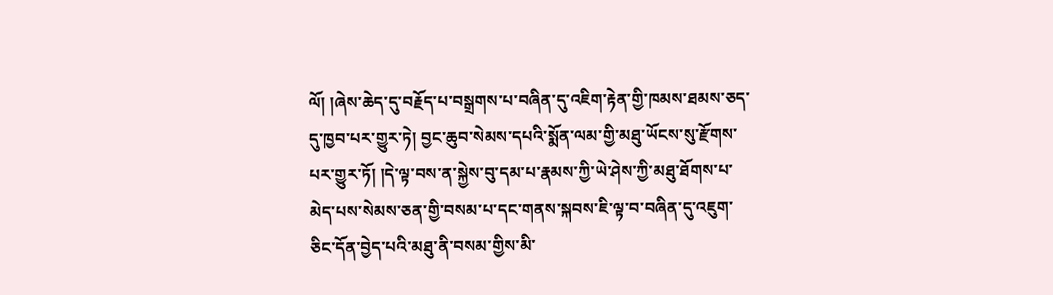ལོ། །ཞེས་ཆེད་དུ་བརྗོད་པ་བསྒྲགས་པ་བཞིན་དུ་འཇིག་རྟེན་གྱི་ཁམས་ཐམས་ཅད་དུ་ཁྱབ་པར་གྱུར་ཏེ། བྱང་ཆུབ་སེམས་དཔའི་སྨོན་ལམ་གྱི་མཐུ་ཡོངས་སུ་རྫོགས་པར་གྱུར་ཏོ། །དེ་ལྟ་བས་ན་སྐྱེས་བུ་དམ་པ་རྣམས་ཀྱི་ཡེ་ཤེས་ཀྱི་མཐུ་ཐོགས་པ་མེད་པས་སེམས་ཅན་གྱི་བསམ་པ་དང་གནས་སྐབས་ཇི་ལྟ་བ་བཞིན་དུ་འཇུག་ཅིང་དོན་བྱེད་པའི་མཐུ་ནི་བསམ་གྱིས་མི་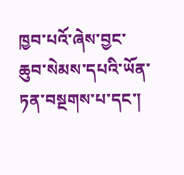ཁྱབ་པའོ་ཞེས་བྱང་ཆུབ་སེམས་དཔའི་ཡོན་ཏན་བསྔགས་པ་དང་།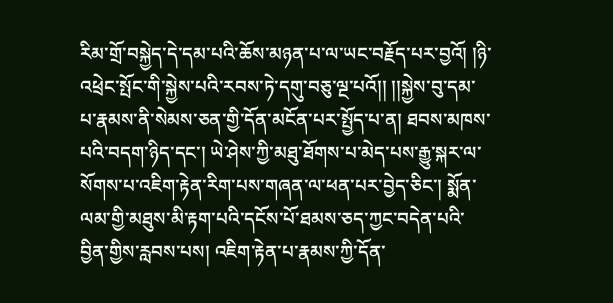རིམ་གྲོ་བསྐྱེད་དེ་དམ་པའི་ཆོས་མཉན་པ་ལ་ཡང་བརྗོད་པར་བྱའོ། །ཉི་འཕྲེང་སྤོང་གི་སྐྱེས་པའི་རབས་ཏེ་དགུ་བཅུ་ལྔ་པའོ།། །།སྐྱེས་བུ་དམ་པ་རྣམས་ནི་སེམས་ཅན་གྱི་དོན་མངོན་པར་སྤྱོད་པ་ན། ཐབས་མཁས་པའི་བདག་ཉིད་དང་། ཡེ་ཤེས་ཀྱི་མཐུ་ཐོགས་པ་མེད་པས་རྒྱུ་སྐར་ལ་སོགས་པ་འཇིག་རྟེན་རིག་པས་གཞན་ལ་ཕན་པར་བྱེད་ཅིང་། སྨོན་ལམ་གྱི་མཐུས་མི་རྟག་པའི་དངོས་པོ་ཐམས་ཅད་ཀྱང་བདེན་པའི་བྱིན་གྱིས་རླབས་པས། འཇིག་རྟེན་པ་རྣམས་ཀྱི་དོན་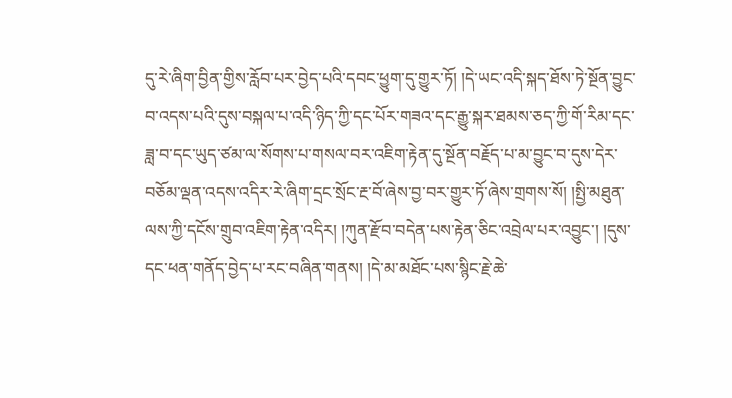དུ་རེ་ཞིག་བྱིན་གྱིས་རློབ་པར་བྱེད་པའི་དབང་ཕྱུག་དུ་གྱུར་ཏོ། །དེ་ཡང་འདི་སྐད་ཐོས་ཏེ་སྔོན་བྱུང་བ་འདས་པའི་དུས་བསྐལ་པ་འདི་ཉིད་ཀྱི་དང་པོར་གཟའ་དང་རྒྱུ་སྐར་ཐམས་ཅད་ཀྱི་གོ་རིམ་དང་ཟླ་བ་དང་ཡུད་ཙམ་ལ་སོགས་པ་གསལ་བར་འཇིག་རྟེན་དུ་སྔོན་བརྗོད་པ་མ་བྱུང་བ་དུས་དེར་བཅོམ་ལྡན་འདས་འདིར་རེ་ཞིག་དྲང་སྲོང་རྔ་བོ་ཞེས་བྱ་བར་གྱུར་ཏོ་ཞེས་གྲགས་སོ། །སྤྱི་མཐུན་ལས་ཀྱི་དངོས་གྲུབ་འཇིག་རྟེན་འདིར། །ཀུན་རྫོབ་བདེན་པས་རྟེན་ཅིང་འབྲེལ་པར་འབྱུང་། །དུས་དང་ཕན་གནོད་བྱེད་པ་རང་བཞིན་གནས། །དེ་མ་མཐོང་པས་སྙིང་རྗེ་ཆེ་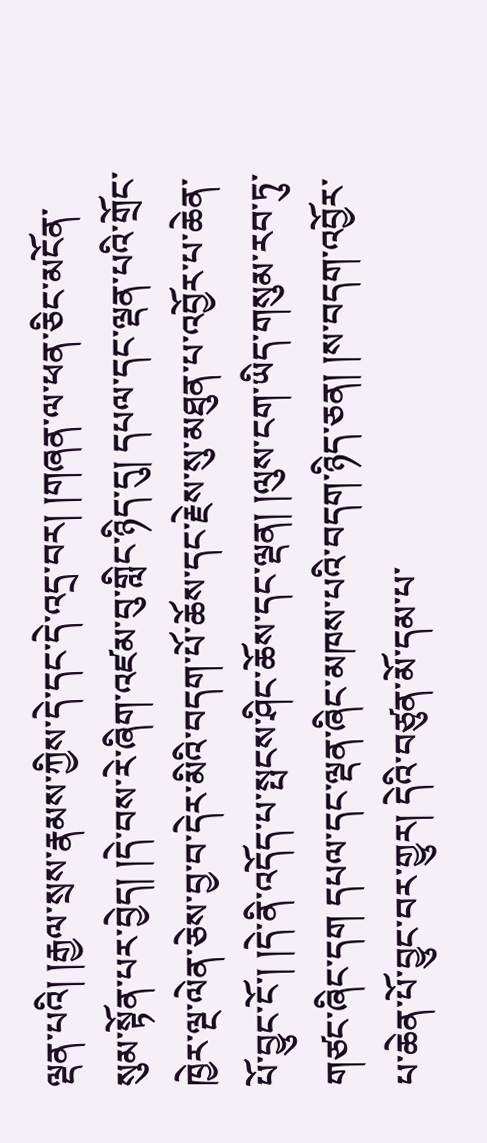ལྡན་པའི། །རྒྱལ་སྲས་རྣམས་ཀྱིས་དེ་དང་དེ་འདྲ་བར། །གཞན་ལ་ཕན་ཅིང་མངོན་སུམ་སྟོན་པར་བྱེད། །དེ་བས་རེ་ཞིག་འཛམ་བུ་གླིང་ཉིད་དུ། དཔལ་དང་ལྡན་པའི་གྲོང་ཁྱེར་ལྔ་ལེན་ཅེས་བྱ་བ་དེར་མིའི་བདག་པོ་ཆོས་དང་རྗེས་སུ་མཐུན་པ་འབྱོར་པ་ཆེན་པོ་བྱུང་ངོ་། །དེ་ནི་འདོད་པ་སྤངས་ཤིང་ཆོས་དང་ལྡན། །ལུས་ངག་ཡིད་གསུམ་རབ་ཏུ་གཙང་ཞིང་དག དཔལ་དང་ལྡན་ཞིང་མཁས་པའི་བདག་ཉིད་ཅན། །ས་བདག་འབྱོར་པ་ཆེན་པོ་བྱུང་བར་གྱུར། དེའི་བཙུན་མོ་དམ་པ་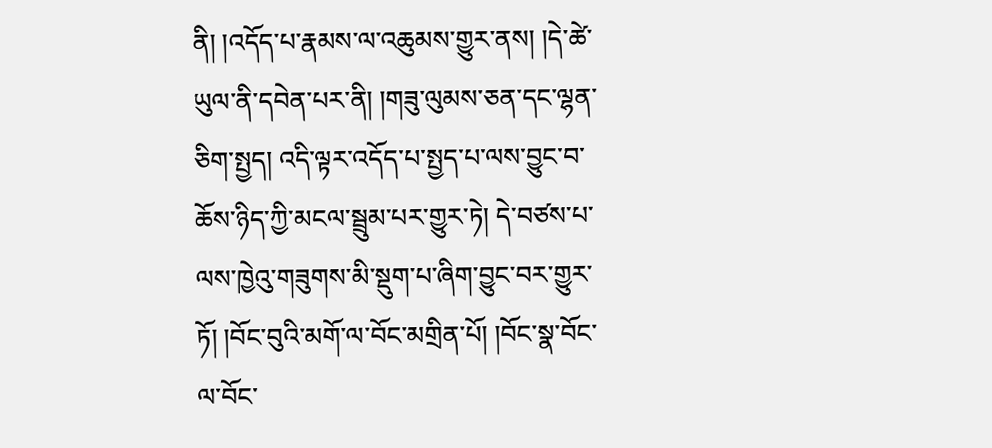ནི། །འདོད་པ་རྣམས་ལ་འཆུམས་གྱུར་ནས། །དེ་ཚེ་ཡུལ་ནི་དབེན་པར་ནི། །གཟུ་ལུམས་ཅན་དང་ལྷན་ཅིག་སྤྱད། འདི་ལྟར་འདོད་པ་སྤྱད་པ་ལས་བྱུང་བ་ཆོས་ཉིད་ཀྱི་མངལ་སྦྲུམ་པར་གྱུར་ཏེ། དེ་བཙས་པ་ལས་ཁྱེའུ་གཟུགས་མི་སྡུག་པ་ཞིག་བྱུང་བར་གྱུར་ཏོ། །བོང་བུའི་མགོ་ལ་བོང་མགྲིན་པོ། །བོང་སྣ་བོང་ལ་བོང་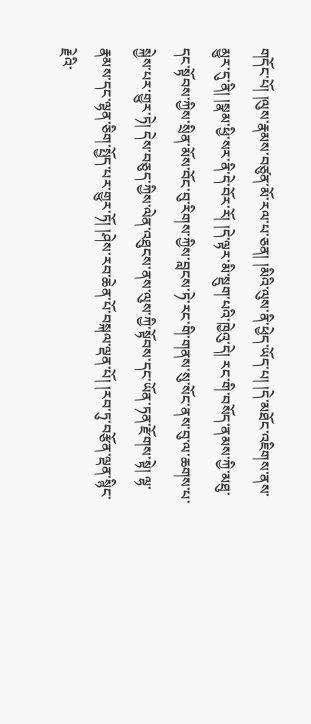གདོང་པོ། །ལུས་རྣམས་བཙུན་མོ་རལ་པ་ཅན། །མིའི་ལུས་ནི་ཕྱེད་ཡོད་པ། །དེ་མཐོང་འཇིགས་ནས་མྱུར་དུ་ནི། །སྣམ་ཕྱི་སར་ནི་དེ་བོར་རོ། །དེ་ལྟར་མི་སྡུག་པའི་ཁྱེའུ་དེ། རང་གི་བསོད་ནམས་ཀྱི་མཐུ་དང་སྟོབས་ཀྱིས་སྲིན་མོས་བོང་བུ་རིགས་ཀྱིས་བླངས་ཏེ་རང་གི་གནས་སུ་སོང་ནས་བུ་ལ་ཆགས་པ་སྐྱེས་པར་གྱུར་ཏེ། དེས་བཅུད་ཀྱིས་ལེན་འཐུངས་ནས་ལུས་ཀྱི་སྟོབས་དང་ཡོན་ཏན་རྫོགས་སྟེ། ལྷ་རྣམས་དང་ལྷན་ཅིག་སྤྱོད་པར་གྱུར་ཏོ། །ཤེས་རབ་ཆེན་པོ་བསྐལ་ལྡན་པོ། །རབ་ཏུ་བརྩོན་ལྡན་སྙིང་རྗེའི་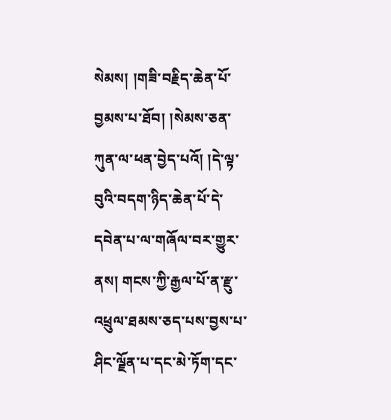སེམས། །གཟི་བརྗིད་ཆེན་པོ་བྱམས་པ་ཐོབ། །སེམས་ཅན་ཀུན་ལ་ཕན་བྱེད་པའོ། །དེ་ལྟ་བུའི་བདག་ཉིད་ཆེན་པོ་དེ་དབེན་པ་ལ་གཞོལ་བར་གྱུར་ནས། གངས་ཀྱི་རྒྱལ་པོ་ན་རྫུ་འཕྲུལ་ཐམས་ཅད་པས་བྱས་པ་ཤིང་ལྗོན་པ་དང་མེ་ཏོག་དང་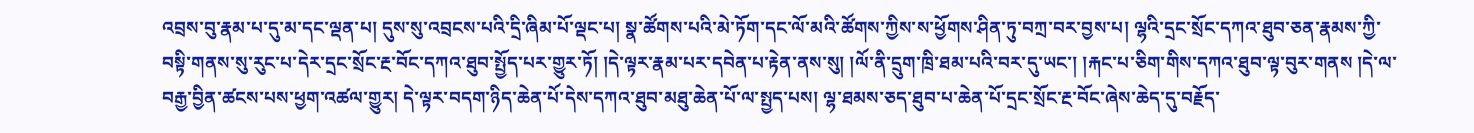འབྲས་བུ་རྣམ་པ་དུ་མ་དང་ལྡན་པ། དུས་སུ་འབྲངས་པའི་དྲི་ཞིམ་པོ་ལྡང་པ། སྣ་ཚོགས་པའི་མེ་ཏོག་དང་ལོ་མའི་ཚོགས་ཀྱིས་ས་ཕྱོགས་ཤིན་ཏུ་བཀྲ་བར་བྱས་པ། ལྷའི་དྲང་སྲོང་དཀའ་ཐུབ་ཅན་རྣམས་ཀྱི་བསྟི་གནས་སུ་རུང་པ་དེར་དྲང་སྲོང་རྔ་བོང་དཀའ་ཐུབ་སྤྱོད་པར་གྱུར་ཏོ། །དེ་ལྟར་རྣམ་པར་དབེན་པ་རྟེན་ནས་སུ། །ལོ་ནི་དྲུག་ཁྲི་ཐམ་པའི་བར་དུ་ཡང་། །རྐང་པ་ཅིག་གིས་དཀའ་ཐུབ་ལྟ་བུར་གནས །དེ་ལ་བརྒྱ་བྱིན་ཚངས་པས་ཕྱག་འཚལ་གྱུར། དེ་ལྟར་བདག་ཉིད་ཆེན་པོ་དེས་དཀའ་ཐུབ་མཐུ་ཆེན་པོ་ལ་སྤྱད་པས། ལྷ་ཐམས་ཅད་ཐུབ་པ་ཆེན་པོ་དྲང་སྲོང་རྔ་བོང་ཞེས་ཆེད་དུ་བརྗོད་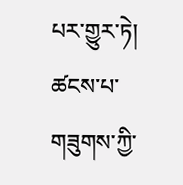པར་གྱུར་ཏེ། ཚངས་པ་གཟུགས་ཀྱི་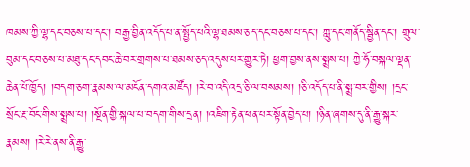ཁམས་ཀྱི་ལྷ་དང་བཅས་པ་དང་། བརྒྱ་བྱིན་འདོད་པ་ན་སྤྱོད་པའི་ལྷ་ཐམས་ཅད་དང་བཅས་པ་དང་། ཀླུ་དང་གནོད་སྦྱིན་དང་། གྲུལ་བུམ་དང་བཅས་པ་མཐུ་དང་དབང་ཆེ་བར་གྲགས་པ་ཐམས་ཅད་འདུས་པར་གྱུར་ཏེ། ཕྱག་བྱས་ནས་སྨྲས་པ། ཀྱེ་ཧོ་བསྐལ་ལྡན་ཆེན་པོ་ཁྱོད། །བདག་ཅག་རྣམས་ལ་མངོན་དགའ་མཛོད། །རེ་བ་འདི་འདྲ་ཅི་ལ་བསམས། །ཅི་འདོད་པ་ནི་སྨྲ་བར་གྱིས། །དྲང་སྲོང་རྔ་བོང་གིས་སྨྲས་པ། །སྔོན་གྱི་སྐལ་པ་བདག་གིས་དྲན། །འཇིག་རྟེན་ཕན་པར་སྟོན་བྱེད་པ། །ཉིན་ཞགས་དུ་ནི་རྒྱུ་སྐར་རྣམས། །རེ་རེ་ནས་ནི་རྒྱུ་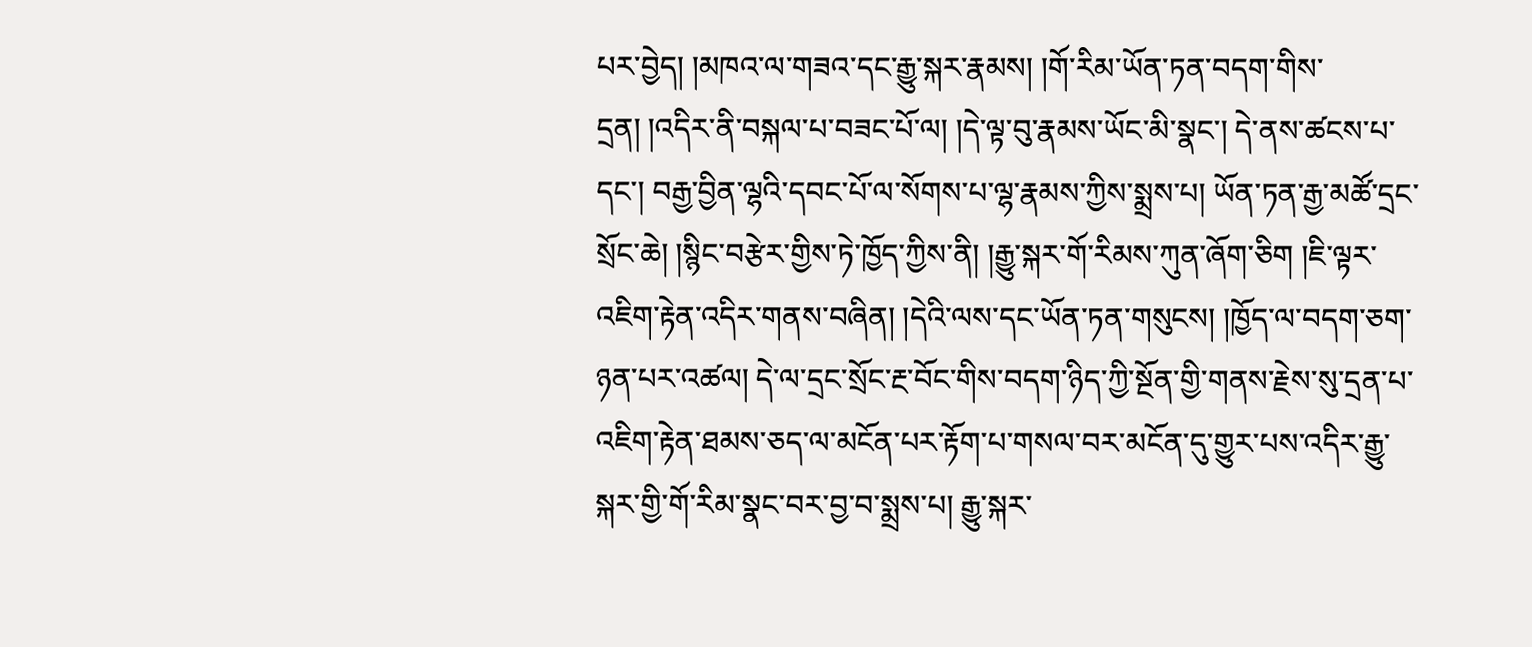པར་བྱེད། །མཁའ་ལ་གཟའ་དང་རྒྱུ་སྐར་རྣམས། །གོ་རིམ་ཡོན་ཏན་བདག་གིས་དྲན། །འདིར་ནི་བསྐལ་པ་བཟང་པོ་ལ། །དེ་ལྟ་བུ་རྣམས་ཡོང་མི་སྣང་། དེ་ནས་ཚངས་པ་དང་། བརྒྱ་བྱིན་ལྷའི་དབང་པོ་ལ་སོགས་པ་ལྷ་རྣམས་ཀྱིས་སྨྲས་པ། ཡོན་ཏན་རྒྱ་མཚོ་དྲང་སྲོང་ཆེ། །སྙིང་བརྩེར་གྱིས་ཏེ་ཁྱོད་ཀྱིས་ནི། །རྒྱུ་སྐར་གོ་རིམས་ཀུན་ཞོག་ཅིག །ཇི་ལྟར་འཇིག་རྟེན་འདིར་གནས་བཞིན། །དེའི་ལས་དང་ཡོན་ཏན་གསུངས། །ཁྱོད་ལ་བདག་ཅག་ཉན་པར་འཚལ། དེ་ལ་དྲང་སྲོང་རྔ་བོང་གིས་བདག་ཉིད་ཀྱི་སྔོན་གྱི་གནས་རྗེས་སུ་དྲན་པ་འཇིག་རྟེན་ཐམས་ཅད་ལ་མངོན་པར་རྟོག་པ་གསལ་བར་མངོན་དུ་གྱུར་པས་འདིར་རྒྱུ་སྐར་གྱི་གོ་རིམ་སྣང་བར་བྱ་བ་སྨྲས་པ། རྒྱུ་སྐར་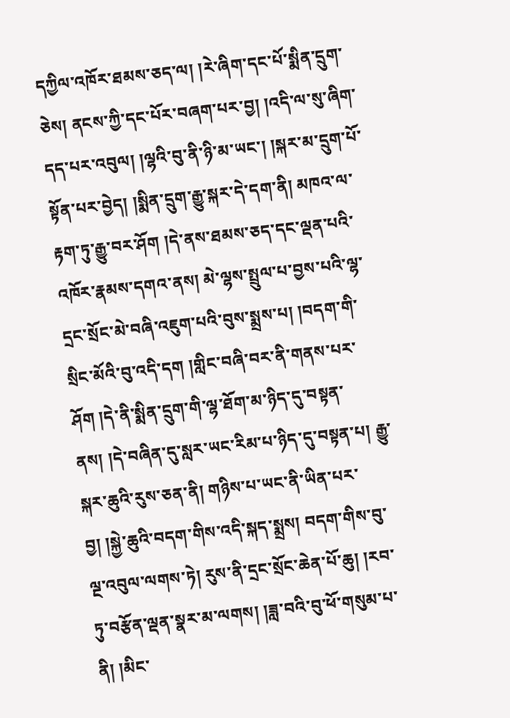དཀྱིལ་འཁོར་ཐམས་ཅད་ལ། །རེ་ཞིག་དང་པོ་སྨིན་དྲུག་ཅེས། ནངས་ཀྱི་དང་པོར་བཞག་པར་བྱ། །འདི་ལ་སུ་ཞིག་དད་པར་འབུལ། །ལྷའི་བུ་ནི་ཉི་མ་ཡང་། །སྐར་མ་དྲུག་པོ་སྟོན་པར་བྱེད། །སྨིན་དྲུག་རྒྱུ་སྐར་དེ་དག་ནི། མཁའ་ལ་རྟག་ཏུ་རྒྱུ་བར་ཤོག །དེ་ནས་ཐམས་ཅད་དང་ལྡན་པའི་འཁོར་རྣམས་དགའ་ནས། མེ་ལྷས་སྤྲུལ་པ་བྱས་པའི་ལྷ་དྲང་སྲོང་མེ་བཞི་འཇུག་པའི་བུས་སྨྲས་པ། །བདག་གི་སྲིང་མོའི་བུ་འདི་དག །གླིང་བཞི་བར་ནི་གནས་པར་ཤོག །དེ་ནི་སྨིན་དྲུག་གི་ལྷ་ཐོག་མ་ཉིད་དུ་བསྟན་ནས། །དེ་བཞིན་དུ་སླར་ཡང་རིམ་པ་ཉིད་དུ་བསྟན་པ། རྒྱུ་སྐར་ཆུའི་རུས་ཅན་ནི། གཉིས་པ་ཡང་ནི་ཡིན་པར་བྱ། །སྐྱེ་ཆུའི་བདག་གིས་འདི་སྐད་སྨྲས། བདག་གིས་བུ་ལྔ་འབུལ་ལགས་ཏེ། རུས་ནི་དྲང་སྲོང་ཆེན་པོ་ཆུ། །རབ་ཏུ་བརྩོན་ལྡན་སྣར་མ་ལགས། །ཟླ་བའི་བུ་ཕོ་གསུམ་པ་ནི། །མིང་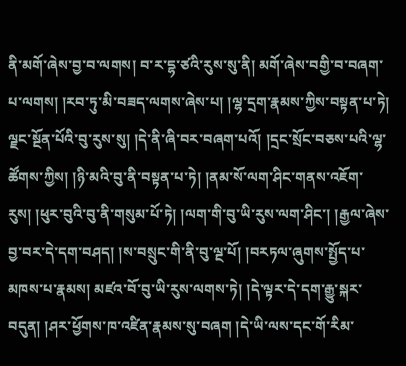ནི་མགོ་ཞེས་བྱ་བ་ལགས། བ་ར་དྷ་ཙའི་རུས་སུ་ནི། མགོ་ཞེས་བགྱི་བ་བཞག་པ་ལགས། །རབ་ཏུ་མི་བཟད་ལགས་ཞེས་པ། །ལྷ་དྲག་རྣམས་ཀྱིས་བསྟན་པ་ཏེ། ལྗང་སྔོན་པོའི་བུ་རུས་སུ། །དེ་ནི་ཞི་བར་བཞག་པའོ། །དྲང་སྲོང་བཅས་པའི་ལྷ་ཚོགས་ཀྱིས། །ཉི་མའི་བུ་ནི་བསྟན་པ་ཏེ། །ནམ་སོ་ལག་ཤིང་གནས་འཇོག་རུས། །ཕུར་བུའི་བུ་ནི་གསུམ་པོ་ཏེ། །ལག་གི་བུ་ཡི་རུས་ལག་ཤིང་། །རྒྱལ་ཞེས་བྱ་བར་དེ་དག་བཤད། །ས་བསྲུང་གི་ནི་བུ་ལྔ་པོ། །བརཏལ་ཞུགས་སྤྱོད་པ་མཁས་པ་རྣམས། མཛའ་བོ་བུ་ཡི་རུས་ལགས་ཏེ། །དེ་ལྟར་དེ་དག་རྒྱུ་སྐར་བདུན། །ཤར་ཕྱོགས་ཁ་འཛིན་རྣམས་སུ་བཞག །དེ་ཡི་ལས་དང་གོ་རིམ་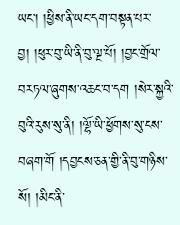ཡང་། །ཕྱིས་ནི་ཡང་དག་བསྟན་པར་བྱ། །ཕུར་བུ་ཡི་ནི་བུ་ལྔ་པོ། །བྱང་གྲོལ་བརཏལ་ཞུགས་འཆང་བ་དག །སེར་སྐྱའི་བུའི་རུས་སུ་ནི། །ལྷོ་ཡི་ཕྱོགས་སུ་ངས་བཞག་གོ །དབྱངས་ཅན་གྱི་ནི་བུ་གཉིས་སོ། །མིང་ནི་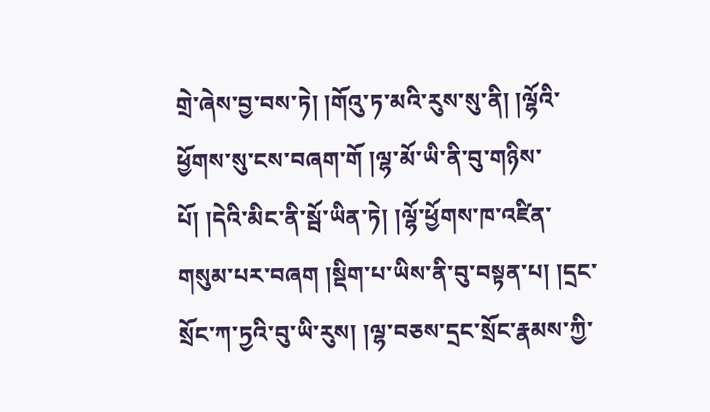གྲེ་ཞེས་བྱ་བས་ཏེ། །གོའུ་ཏ་མའི་རུས་སུ་ནི། །ལྷོའི་ཕྱོགས་སུ་ངས་བཞག་གོ །ལྷ་མོ་ཡི་ནི་བུ་གཉིས་པོ། །དེའི་མིང་ནི་སྦོ་ཡིན་ཏེ། །ལྷོ་ཕྱོགས་ཁ་འཛིན་གསུམ་པར་བཞག །སྡིག་པ་ཡིས་ནི་བུ་བསྟན་པ། །དྲང་སྲོང་ཀ་ཏྱའི་བུ་ཡི་རུས། །ལྷ་བཅས་དྲང་སྲོང་རྣམས་ཀྱི་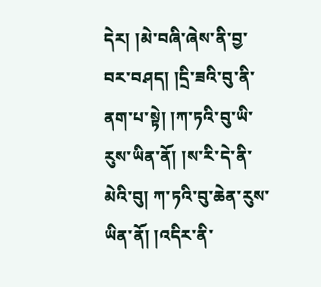དེར། །མེ་བཞི་ཞེས་ནི་བྱ་བར་བཤད། །དྲི་ཟའི་བུ་ནི་ནག་པ་སྟེ། །ཀ་ཏའི་བུ་ཡི་རུས་ཡིན་ནོ། །ས་རི་དེ་ནི་མེའི་བུ། ཀ་ཏའི་བུ་ཆེན་རུས་ཡིན་ནོ། །འདིར་ནི་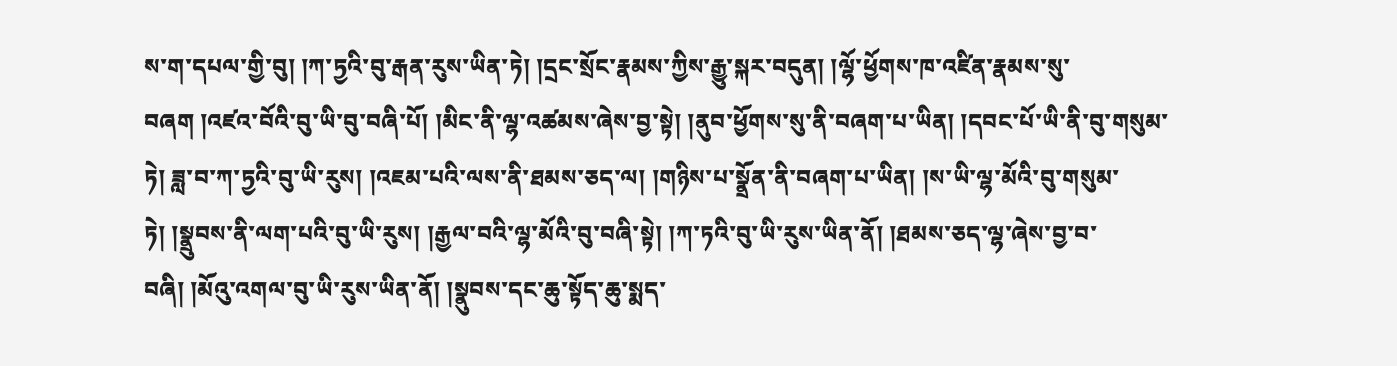ས་ག་དཔལ་གྱི་བུ། །ཀ་ཏྱའི་བུ་རྒན་རུས་ཡིན་ཏེ། །དྲང་སྲོང་རྣམས་ཀྱིས་རྒྱུ་སྐར་བདུན། །ལྷོ་ཕྱོགས་ཁ་འཛིན་རྣམས་སུ་བཞག །འཛའ་བོའི་བུ་ཡི་བུ་བཞི་པོ། །མིང་ནི་ལྷ་འཚམས་ཞེས་བྱ་སྟེ། །ནུབ་ཕྱོགས་སུ་ནི་བཞག་པ་ཡིན། །དབང་པོ་ཡི་ནི་བུ་གསུམ་ཏེ། ཟླ་བ་ཀ་ཏྱའི་བུ་ཡི་རུས། །འཇམ་པའི་ལས་ནི་ཐམས་ཅད་ལ། །གཉིས་པ་སྣྲོན་ནི་བཞག་པ་ཡིན། །ས་ཡི་ལྷ་མོའི་བུ་གསུམ་ཏེ། །སྣྲུབས་ནི་ལག་པའི་བུ་ཡི་རུས། །རྒྱལ་བའི་ལྷ་མོའི་བུ་བཞི་སྟེ། །ཀ་ཏའི་བུ་ཡི་རུས་ཡིན་ནོ། །ཐམས་ཅད་ལྷ་ཞེས་བྱ་བ་བཞི། །མོའུ་འགལ་བུ་ཡི་རུས་ཡིན་ནོ། །སྣུབས་དང་ཆུ་སྟོད་ཆུ་སྨད་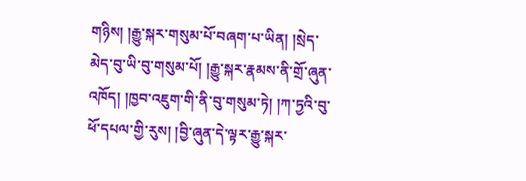གཉིས། །རྒྱུ་སྐར་གསུམ་པོ་བཞག་པ་ཡིན། །སྲེད་མེད་བུ་ཡི་བུ་གསུམ་པོ། །རྒྱུ་སྐར་རྣམས་ནི་གྲོ་ཞུན་འཁོད། །ཁྱབ་འཇུག་གི་ནི་བུ་གསུམ་ཏེ། །ཀ་ཏྱའི་བུ་ཕོ་དཔལ་གྱི་རུས། །བྱི་ཞུན་དེ་ལྟར་རྒྱུ་སྐར་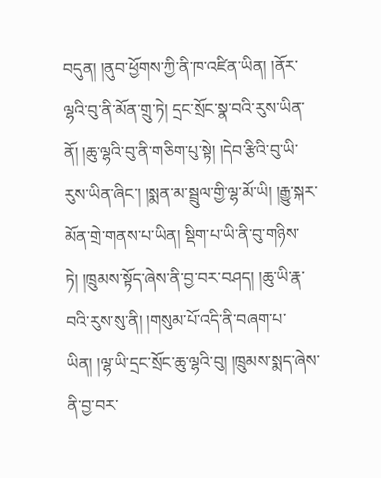བདུན། །ནུབ་ཕྱོགས་ཀྱི་ནི་ཁ་འཛིན་ཡིན། །ནོར་ལྷའི་བུ་ནི་མོན་གྲུ་ཏེ། དྲང་སྲོང་སྣ་བའི་རུས་ཡིན་ནོ། །ཆུ་ལྷའི་བུ་ནི་གཅིག་པུ་སྟེ། །དེབ་རྩིའི་བུ་ཡི་རུས་ཡིན་ཞིང་། །སྨན་མ་སྦྲུལ་གྱི་ལྷ་མོ་ཡི། །རྒྱུ་སྐར་མོན་གྲེ་གནས་པ་ཡིན། སྡིག་པ་ཡི་ནི་བུ་གཉིས་ཏེ། །ཁྲུམས་སྟོད་ཞེས་ནི་བྱ་བར་བཤད། །ཆུ་ཡི་རྣ་བའི་རུས་སུ་ནི། །གསུམ་པོ་འདི་ནི་བཞག་པ་ཡིན། །ལྷ་ཡི་དྲང་སྲོང་ཆུ་ལྷའི་བུ། །ཁྲུམས་སྨད་ཞེས་ནི་བྱ་བར་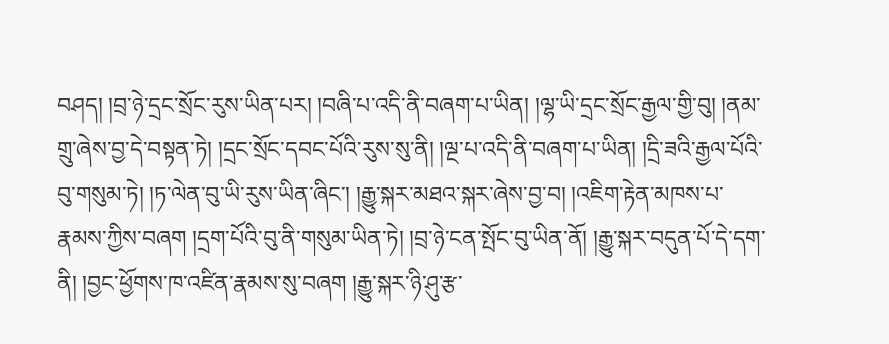བཤད། །བྲ་ཉེ་དྲང་སྲོང་རུས་ཡིན་པར། །བཞི་པ་འདི་ནི་བཞག་པ་ཡིན། །ལྷ་ཡི་དྲང་སྲོང་རྒྱལ་གྱི་བུ། །ནམ་གྲུ་ཞེས་བྱ་དེ་བསྟན་ཏེ། །དྲང་སྲོང་དབང་པོའི་རུས་སུ་ནི། །ལྔ་པ་འདི་ནི་བཞག་པ་ཡིན། །དྲི་ཟའི་རྒྱལ་པོའི་བུ་གསུམ་ཏེ། །ཏ་ལེན་བུ་ཡི་རུས་ཡིན་ཞིང་། །རྒྱུ་སྐར་མཐའ་སྐར་ཞེས་བྱ་བ། །འཇིག་རྟེན་མཁས་པ་རྣམས་ཀྱིས་བཞག །དྲག་པོའི་བུ་ནི་གསུམ་ཡིན་ཏེ། །བྲ་ཉེ་ངན་སྤོང་བུ་ཡིན་ནོ། །རྒྱུ་སྐར་བདུན་པོ་དེ་དག་ནི། །བྱང་ཕྱོགས་ཁ་འཛིན་རྣམས་སུ་བཞག །རྒྱུ་སྐར་ཉི་ཤུ་རྩ་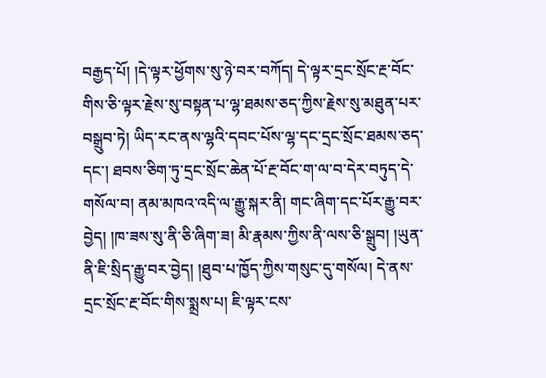བརྒྱད་པོ། །དེ་ལྟར་ཕྱོགས་སུ་ཉེ་བར་བཀོད། དེ་ལྟར་དྲང་སྲོང་རྔ་བོང་གིས་ཅི་ལྟར་རྗེས་སུ་བསྟན་པ་ལྷ་ཐམས་ཅད་ཀྱིས་རྗེས་སུ་མཐུན་པར་བསྒྲུབ་ཏེ། ཡིད་རང་ནས་ལྷའི་དབང་པོས་ལྷ་དང་དྲང་སྲོང་ཐམས་ཅད་དང་། ཐབས་ཅིག་ཏུ་དྲང་སྲོང་ཆེན་པོ་རྔ་བོང་ག་ལ་བ་དེར་བཏུད་དེ་གསོལ་བ། ནམ་མཁའ་འདི་ལ་རྒྱུ་སྐར་ནི། གང་ཞིག་དང་པོར་རྒྱུ་བར་བྱེད། །ཁ་ཟས་སུ་ནི་ཅི་ཞིག་ཟ། མི་རྣམས་ཀྱིས་ནི་ལས་ཅི་སྒྲུབ། །ཡུན་ནི་ཇི་སྲིད་རྒྱུ་བར་བྱེད། །ཐུབ་པ་ཁྱོད་ཀྱིས་གསུང་དུ་གསོལ། དེ་ནས་དྲང་སྲོང་རྔ་བོང་གིས་སྨྲས་པ། ཇི་ལྟར་ངས་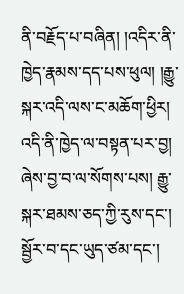ནི་བརྗོད་པ་བཞིན། །འདིར་ནི་ཁྱེད་རྣམས་དད་པས་ཕུལ། །རྒྱུ་སྐར་འདི་ལས་ང་མཆོག་ཕྱིར། འདི་ནི་ཁྱེད་ལ་བསྟན་པར་བྱ། ཞེས་བྱ་བ་ལ་སོགས་པས། རྒྱུ་སྐར་ཐམས་ཅད་ཀྱི་རུས་དང་། སྦྱོར་བ་དང་ཡུད་ཙམ་དང་།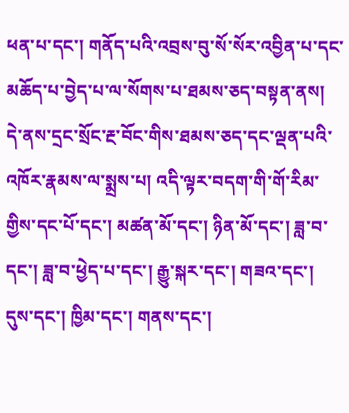ཕན་པ་དང་། གནོད་པའི་འབྲས་བུ་སོ་སོར་འབྱིན་པ་དང་མཆོད་པ་བྱེད་པ་ལ་སོགས་པ་ཐམས་ཅད་བསྟན་ནས། དེ་ནས་དྲང་སྲོང་རྔ་བོང་གིས་ཐམས་ཅད་དང་ལྡན་པའི་འཁོར་རྣམས་ལ་སྨྲས་པ། འདི་ལྟར་བདག་གི་གོ་རིམ་གྱིས་དང་པོ་དང་། མཚན་མོ་དང་། ཉིན་མོ་དང་། ཟླ་བ་དང་། ཟླ་བ་ཕྱེད་པ་དང་། རྒྱུ་སྐར་དང་། གཟའ་དང་། དུས་དང་། ཁྱིམ་དང་། གནས་དང་།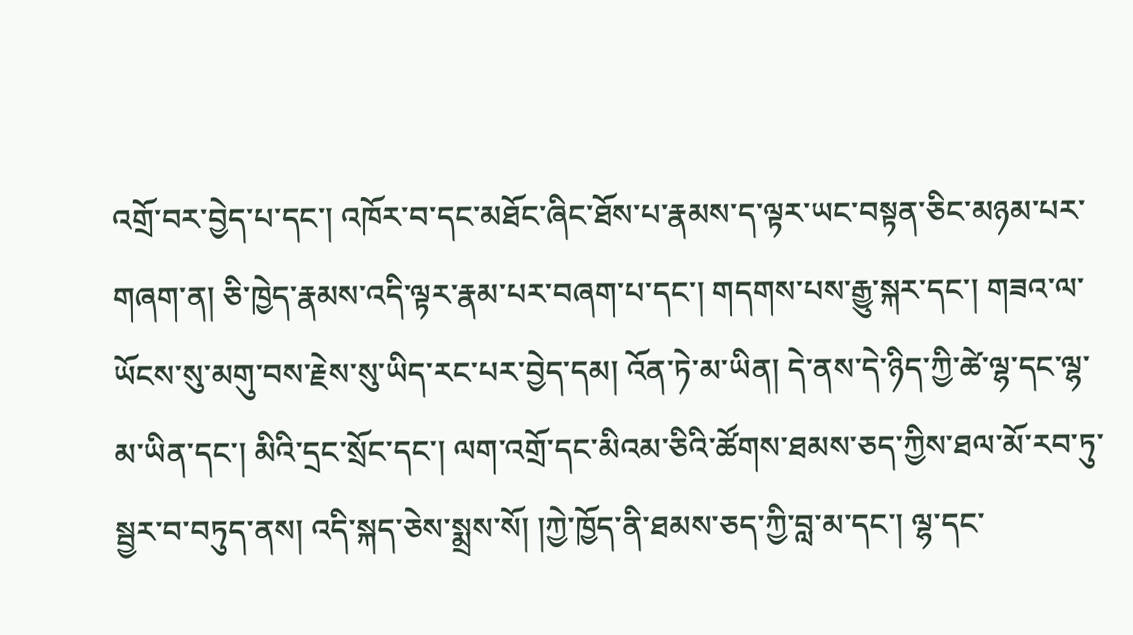འགྲོ་བར་བྱེད་པ་དང་། འཁོར་བ་དང་མཐོང་ཞིང་ཐོས་པ་རྣམས་ད་ལྟར་ཡང་བསྟན་ཅིང་མཉམ་པར་གཞག་ན། ཅི་ཁྱེད་རྣམས་འདི་ལྟར་རྣམ་པར་བཞག་པ་དང་། གདགས་པས་རྒྱུ་སྐར་དང་། གཟའ་ལ་ཡོངས་སུ་མགུ་བས་རྗེས་སུ་ཡིད་རང་པར་བྱེད་དམ། འོན་ཏེ་མ་ཡིན། དེ་ནས་དེ་ཉིད་ཀྱི་ཚེ་ལྷ་དང་ལྷ་མ་ཡིན་དང་། མིའི་དྲང་སྲོང་དང་། ལག་འགྲོ་དང་མིའམ་ཅིའི་ཚོགས་ཐམས་ཅད་ཀྱིས་ཐལ་མོ་རབ་ཏུ་སྦྱར་བ་བཏུད་ནས། འདི་སྐད་ཅེས་སྨྲས་སོ། །ཀྱེ་ཁྱོད་ནི་ཐམས་ཅད་ཀྱི་བླ་མ་དང་། ལྷ་དང་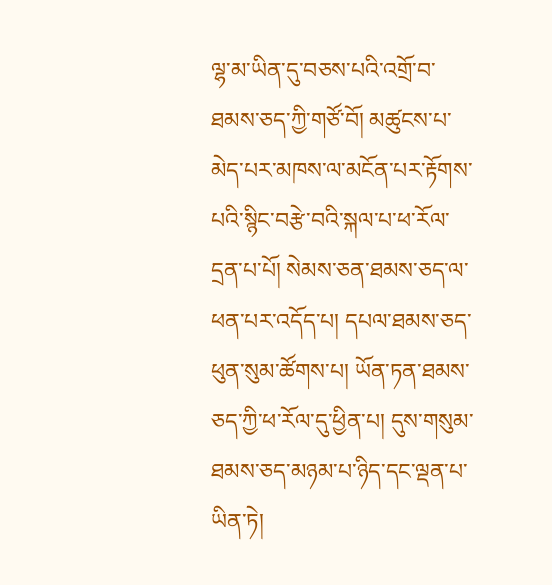ལྷ་མ་ཡིན་དུ་བཅས་པའི་འགྲོ་བ་ཐམས་ཅད་ཀྱི་གཙོ་བོ། མཚུངས་པ་མེད་པར་མཁས་ལ་མངོན་པར་རྟོགས་པའི་སྙིང་བརྩེ་བའི་སྐལ་པ་ཕ་རོལ་དྲན་པ་པོ། སེམས་ཅན་ཐམས་ཅད་ལ་ཕན་པར་འདོད་པ། དཔལ་ཐམས་ཅད་ཕུན་སུམ་ཚོགས་པ། ཡོན་ཏན་ཐམས་ཅད་ཀྱི་ཕ་རོལ་དུ་ཕྱིན་པ། དུས་གསུམ་ཐམས་ཅད་མཉམ་པ་ཉིད་དང་ལྡན་པ་ཡིན་ཏེ།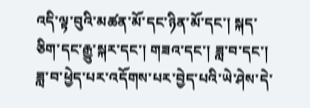འདི་ལྟ་བུའི་མཚན་མོ་དང་ཉིན་མོ་དང་། སྐད་ཅིག་དང་རྒྱུ་སྐར་དང་། གཟའ་དང་། ཟླ་བ་དང་། ཟླ་བ་ཕྱེད་པར་འདོགས་པར་བྱེད་པའི་ཡེ་ཤེས་དེ་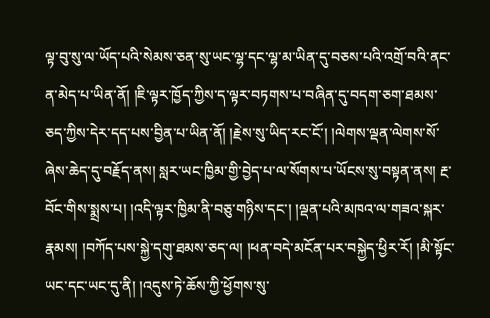ལྟ་བུ་སུ་ལ་ཡོད་པའི་སེམས་ཅན་སུ་ཡང་ལྷ་དང་ལྷ་མ་ཡིན་དུ་བཅས་པའི་འགྲོ་བའི་ནང་ན་མེད་པ་ཡིན་ནོ། །ཇི་ལྟར་ཁྱོད་ཀྱིས་ད་ལྟར་བཏགས་པ་བཞིན་དུ་བདག་ཅག་ཐམས་ཅད་ཀྱིས་དེར་དད་པས་བྱིན་པ་ཡིན་ནོ། །རྗེས་སུ་ཡིད་རང་ངོ་། །ལེགས་ལྡན་ལེགས་སོ་ཞེས་ཆེད་དུ་བརྗོད་ནས། སླར་ཡང་ཁྱིམ་གྱི་བྱེད་པ་ལ་སོགས་པ་ཡོངས་སུ་བསྟན་ནས། རྔ་བོང་གིས་སྨྲས་པ། །འདི་ལྟར་ཁྱིམ་ནི་བཅུ་གཉིས་དང་། །ལྡན་པའི་མཁའ་ལ་གཟའ་སྐར་རྣམས། །བཀོད་པས་སྐྱེ་དགུ་ཐམས་ཅད་ལ། །ཕན་བདེ་མངོན་པར་བསྐྱེད་ཕྱིར་རོ། །མི་སྟོང་ཡང་དང་ཡང་དུ་ནི། །འདུས་ཏེ་ཆོས་ཀྱི་ཕྱོགས་སུ་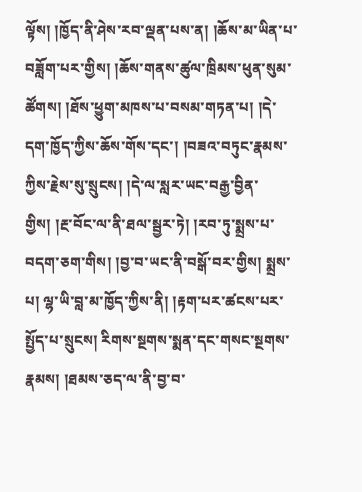ལྟོས། །ཁྱོད་ནི་ཤེས་རབ་ལྡན་པས་ན། །ཆོས་མ་ཡིན་པ་བཟློག་པར་གྱིས། །ཆོས་གནས་ཚུལ་ཁྲིམས་ཕུན་སུམ་ཚོགས། །ཐོས་ཕྱུག་མཁས་པ་བསམ་གཏན་པ། །དེ་དག་ཁྱོད་ཀྱིས་ཆོས་གོས་དང་། །བཟའ་བཏུང་རྣམས་ཀྱིས་རྗེས་སུ་སྲུངས། །དེ་ལ་སླར་ཡང་བརྒྱ་བྱིན་གྱིས། །རྔ་བོང་ལ་ནི་ཐལ་སྦྱར་ཏེ། །རབ་ཏུ་སྨྲས་པ་བདག་ཅག་གིས། །བྱ་བ་ཡང་ནི་བསྒོ་བར་གྱིས། སྨྲས་པ། ལྷ་ཡི་བླ་མ་ཁྱོད་ཀྱིས་ནི། །རྟག་པར་ཚངས་པར་སྤྱོད་པ་སྲུངས། རིགས་སྔགས་སྨན་དང་གསང་སྔགས་རྣམས། །ཐམས་ཅད་ལ་ནི་བྱ་བ་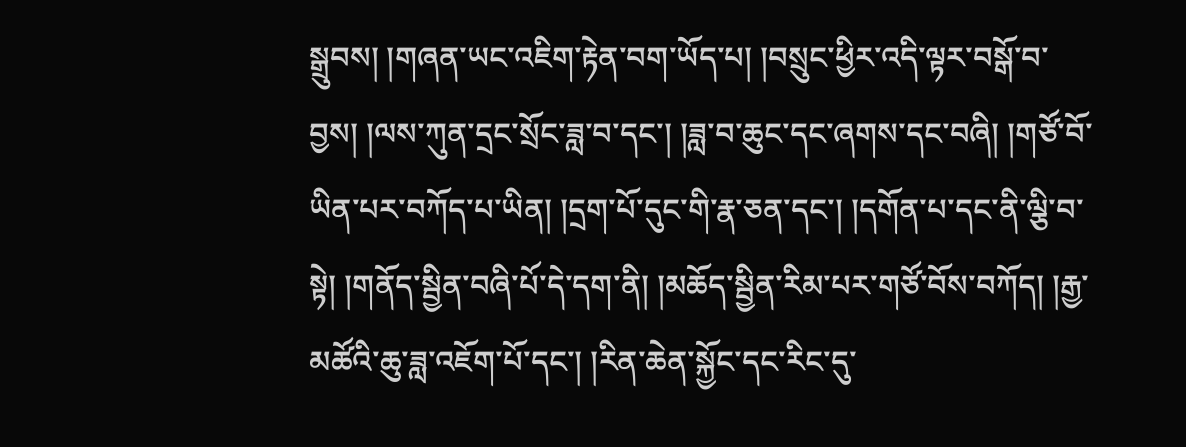སྒྲུབས། །གཞན་ཡང་འཇིག་རྟེན་བག་ཡོད་པ། །བསྲུང་ཕྱིར་འདི་ལྟར་བསྒོ་བ་བྱས། །ལས་ཀུན་དྲང་སྲོང་ཟླ་བ་དང་། །ཟླ་བ་ཆུང་དང་ཞགས་དང་བཞི། །གཙོ་བོ་ཡིན་པར་བཀོད་པ་ཡིན། །དྲག་པོ་དུང་གི་རྣ་ཅན་དང་། །དགོན་པ་དང་ནི་ལྕི་བ་སྟེ། །གནོད་སྦྱིན་བཞི་པོ་དེ་དག་ནི། །མཆོད་སྦྱིན་རིམ་པར་གཙོ་བོས་བཀོད། །རྒྱ་མཚོའི་ཆུ་ཟླ་འཇོག་པོ་དང་། །རིན་ཆེན་སྐྱོང་དང་རིང་དུ་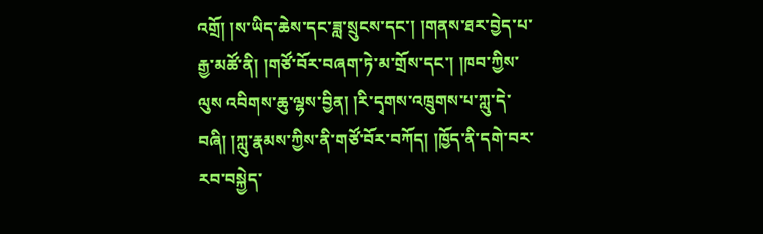འགྲོ། །ས་ཡིད་ཆེས་དང་ཟླ་སྲུངས་དང་། །གནས་ཐར་བྱེད་པ་རྒྱ་མཚོ་ནི། །གཙོ་བོར་བཞག་ཏེ་མ་གྲོས་དང་། །ཁབ་ཀྱིས་ལུས འབིགས་ཆུ་ལྷས་བྱིན། །རི་དྭགས་འཁྲུགས་པ་ཀླུ་དེ་བཞི། །ཀླུ་རྣམས་ཀྱིས་ནི་གཙོ་བོར་བཀོད། །ཁྱོད་ནི་དགེ་བར་རབ་བསྐྱེད་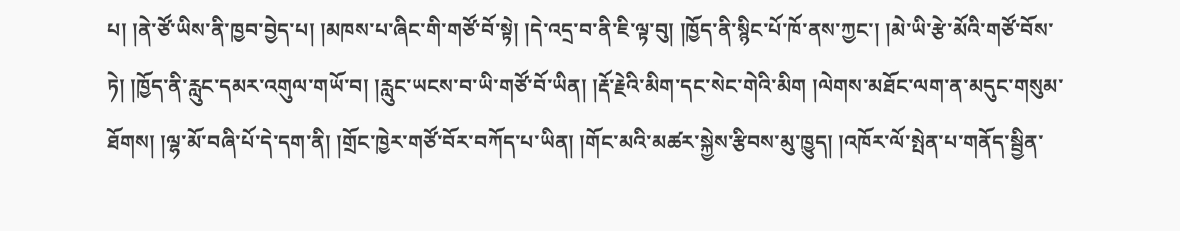པ། །ནེ་ཙོ་ཡིས་ནི་ཁྱབ་བྱེད་པ། །མཁས་པ་ཞིང་གི་གཙོ་བོ་སྟེ། །དེ་འདྲ་བ་ནི་ཇི་ལྟ་བུ། །ཁྱོད་ནི་སྙིང་པོ་ཁོ་ནས་ཀྱང་། །མེ་ཡི་རྩེ་མོའི་གཙོ་བོས་ཏེ། །ཁྱོད་ནི་རླུང་དམར་འགུལ་གཡོ་བ། །རླུང་ཡངས་བ་ཡི་གཙོ་བོ་ཡིན། །རྡོ་རྗེའི་མིག་དང་སེང་གེའི་མིག །ལེགས་མཐོང་ལག་ན་མདུང་གསུམ་ཐོགས། །ལྷ་མོ་བཞི་པོ་དེ་དག་ནི། །གྲོང་ཁྱེར་གཙོ་བོར་བཀོད་པ་ཡིན། །གོང་མའི་མཚར་སྐྱེས་རྩིབས་མུ་ཁྱུད། །འཁོར་ལོ་སྤེན་པ་གནོད་སྦྱིན་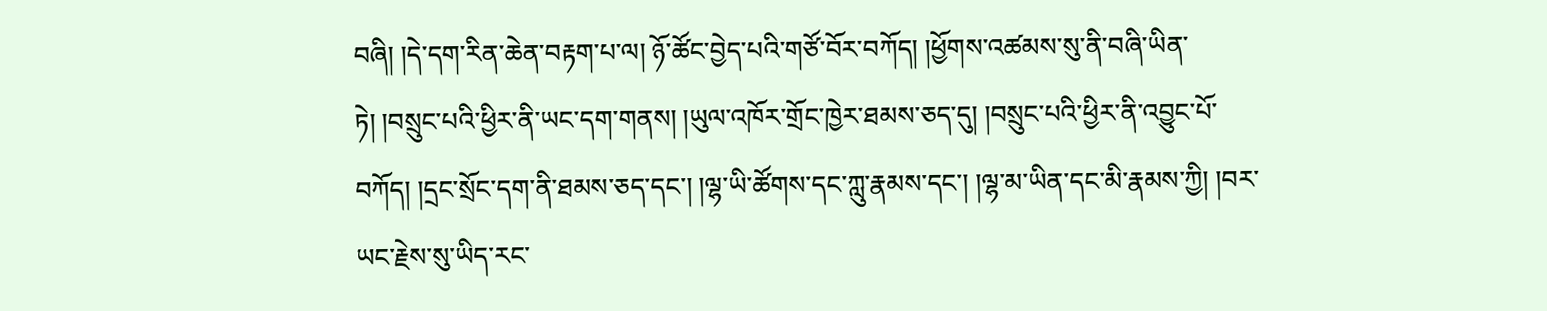བཞི། །དེ་དག་རིན་ཆེན་བརྟག་པ་ལ། ཉོ་ཚོང་བྱེད་པའི་གཙོ་བོར་བཀོད། །ཕྱོགས་འཚམས་སུ་ནི་བཞི་ཡིན་ཏེ། །བསྲུང་པའི་ཕྱིར་ནི་ཡང་དག་གནས། །ཡུལ་འཁོར་གྲོང་ཁྱེར་ཐམས་ཅད་དུ། །བསྲུང་པའི་ཕྱིར་ནི་འབྱུང་པོ་བཀོད། །དྲང་སྲོང་དག་ནི་ཐམས་ཅད་དང་། །ལྷ་ཡི་ཚོགས་དང་ཀླུ་རྣམས་དང་། །ལྷ་མ་ཡིན་དང་མི་རྣམས་ཀྱི། །བར་ཡང་རྗེས་སུ་ཡིད་རང་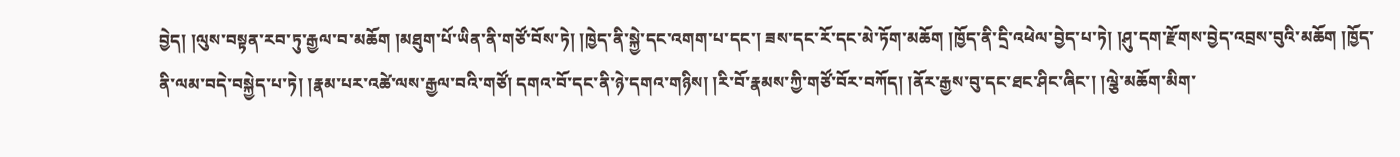བྱེད། །ལུས་བསྟན་རབ་ཏུ་རྒྱལ་བ་མཆོག །མཐུག་པོ་ཡིན་ནི་གཙོ་བོས་ཏེ། །ཁྱེད་ནི་སྐྱེ་དང་འགག་པ་དང་། ཟས་དང་རོ་དང་མེ་ཏོག་མཆོག །ཁྱོད་ནི་དྲི་འཕེལ་བྱེད་པ་ཏེ། །ཤུ་དག་རྫོགས་བྱེད་འབྲས་བུའི་མཆོག །ཁྱོད་ནི་ལམ་བདེ་བསྐྱེད་པ་ཏེ། །རྣམ་པར་འཚེ་ལས་རྒྱལ་བའི་གཙོ། དགའ་བོ་དང་ནི་ཉེ་དགའ་གཉིས། །རི་བོ་རྣམས་ཀྱི་གཙོ་བོར་བཀོད། །ནོར་རྒྱས་བུ་དང་ཐང་ཤིང་ཞིང་། །ལྕེ་མཆོག་མིག་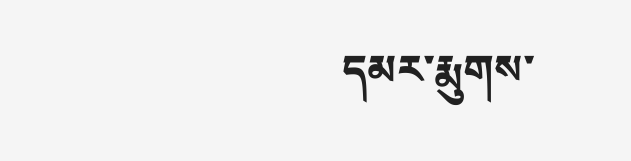དམར་རྨུགས་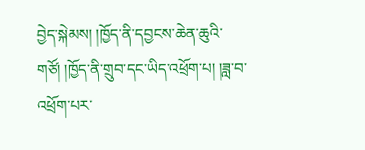བྱེད་སྐེམས། །ཁྱོད་ནི་དབྱངས་ཆེན་ཆུའི་གཙོ། །ཁྱོད་ནི་གྲུབ་དང་ཡིད་འཕྲོག་པ། །ཟླ་བ་འཕྲོག་པར་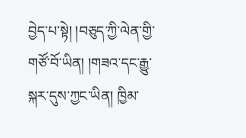བྱེད་པ་སྟེ། །བཅུད་ཀྱི་ལེན་གྱི་གཙོ་བོ་ཡིན། །གཟའ་དང་རྒྱུ་སྐར་དུས་ཀྱང་ཡིན། ཁྱིམ་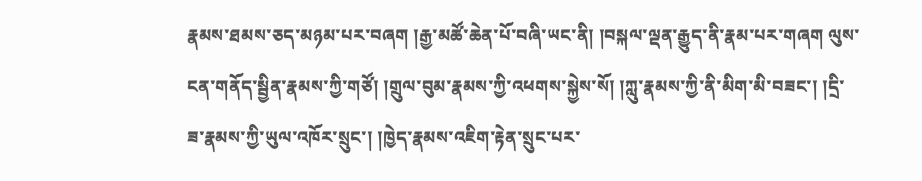རྣམས་ཐམས་ཅད་མཉམ་པར་བཞག །རྒྱ་མཚོ་ཆེན་པོ་བཞི་ཡང་ནི། །བསྐལ་ལྡན་རྒྱུད་ནི་རྣམ་པར་གཞག ལུས་ངན་གནོད་སྦྱིན་རྣམས་ཀྱི་གཙོ། །གྲུལ་བུམ་རྣམས་ཀྱི་འཕགས་སྐྱེས་སོ། །ཀླུ་རྣམས་ཀྱི་ནི་མིག་མི་བཟང་། །དྲི་ཟ་རྣམས་ཀྱི་ཡུལ་འཁོར་སྲུང་། །ཁྱེད་རྣམས་འཇིག་རྟེན་སྲུང་པར་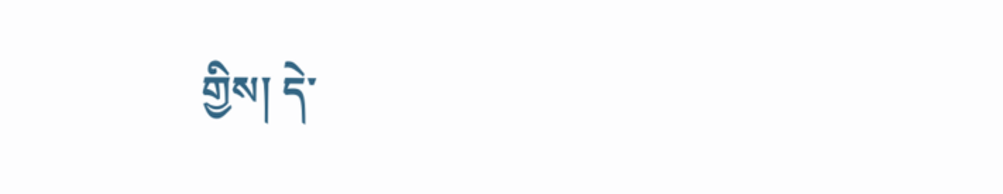གྱིས། དེ་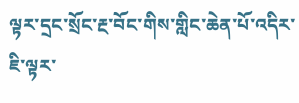ལྟར་དྲང་སྲོང་རྔ་བོང་གིས་གླིང་ཆེན་པོ་འདིར་ཇི་ལྟར་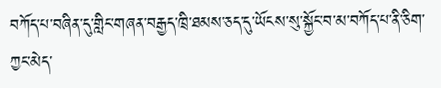བཀོད་པ་བཞིན་དུ་གླིང་གཞན་བརྒྱད་ཁྲི་ཐམས་ཅད་དུ་ཡོངས་སུ་སྐྱོང་བ་མ་བཀོད་པ་ནི་ཅིག་ཀྱང་མེད་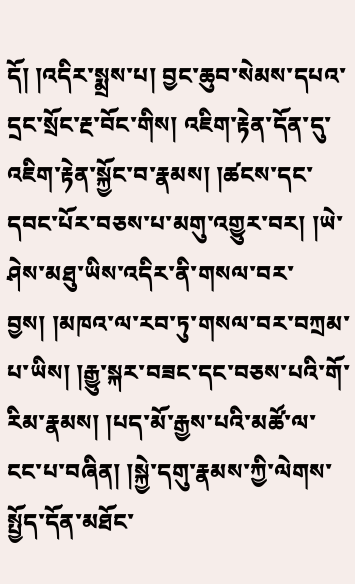དོ། །འདིར་སྨྲས་པ། བྱང་ཆུབ་སེམས་དཔའ་དྲང་སྲོང་རྔ་བོང་གིས། འཇིག་རྟེན་དོན་དུ་འཇིག་རྟེན་སྐྱོང་བ་རྣམས། །ཚངས་དང་དབང་པོར་བཅས་པ་མགུ་འགྱུར་བར། །ཡེ་ཤེས་མཐུ་ཡིས་འདིར་ནི་གསལ་བར་བྱས། །མཁའ་ལ་རབ་ཏུ་གསལ་བར་བཀྲམ་པ་ཡིས། །རྒྱུ་སྐར་བཟང་དང་བཅས་པའི་གོ་རིམ་རྣམས། །པད་མོ་རྒྱས་པའི་མཚོ་ལ་ངང་པ་བཞིན། །སྐྱེ་དགུ་རྣམས་ཀྱི་ལེགས་སྤྱོད་དོན་མཐོང་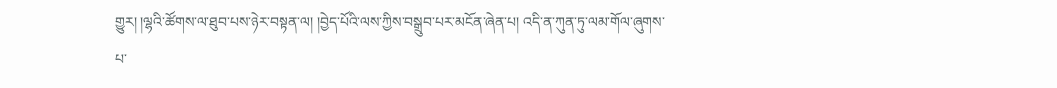གྱུར། །ལྷའི་ཚོགས་ལ་ཐུབ་པས་ཉེར་བསྟན་ལ། །བྱེད་པོའི་ལས་ཀྱིས་བསྒྲུབ་པར་མངོན་ཞེན་པ། འདི་ན་ཀུན་ཏུ་ལམ་གོལ་ཞུགས་པ་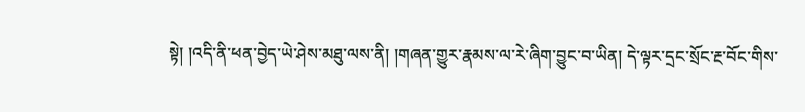སྟེ། །འདི་ནི་ཕན་བྱེད་ཡེ་ཤེས་མཐུ་ལས་ནི། །གཞན་གྱུར་རྣམས་ལ་རེ་ཞིག་བྱུང་བ་ཡིན། དེ་ལྟར་དྲང་སྲོང་རྔ་བོང་གིས་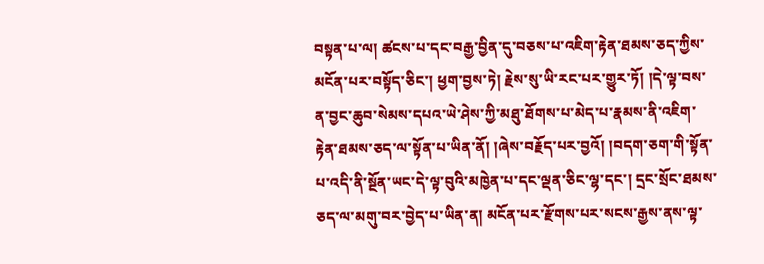བསྟན་པ་ལ། ཚངས་པ་དང་བརྒྱ་བྱིན་དུ་བཅས་པ་འཇིག་རྟེན་ཐམས་ཅད་ཀྱིས་མངོན་པར་བསྟོད་ཅིང་། ཕྱག་བྱས་ཏེ། རྗེས་སུ་ཡི་རང་པར་གྱུར་ཏོ། །དེ་ལྟ་བས་ན་བྱང་ཆུབ་སེམས་དཔའ་ཡེ་ཤེས་ཀྱི་མཐུ་ཐོགས་པ་མེད་པ་རྣམས་ནི་འཇིག་རྟེན་ཐམས་ཅད་ལ་སྟོན་པ་ཡིན་ནོ། །ཞེས་བརྗོད་པར་བྱའོ། །བདག་ཅག་གི་སྟོན་པ་འདི་ནི་སྔོན་ཡང་དེ་ལྟ་བུའི་མཁྱེན་པ་དང་ལྡན་ཅིང་ལྷ་དང་། དྲང་སྲོང་ཐམས་ཅད་ལ་མགུ་བར་བྱེད་པ་ཡིན་ན། མངོན་པར་རྫོགས་པར་སངས་རྒྱས་ནས་ལྟ་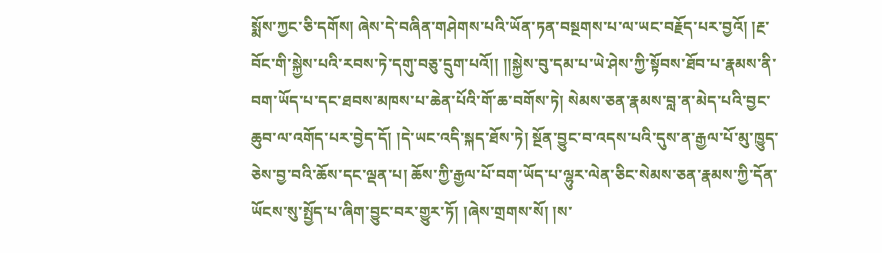སྨོས་ཀྱང་ཅི་དགོས། ཞེས་དེ་བཞིན་གཤེགས་པའི་ཡོན་ཏན་བསྔགས་པ་ལ་ཡང་བརྗོད་པར་བྱའོ། །རྔ་བོང་གི་སྐྱེས་པའི་རབས་ཏེ་དགུ་བཅུ་དྲུག་པའོ།། །།སྐྱེས་བུ་དམ་པ་ཡེ་ཤེས་ཀྱི་སྟོབས་ཐོབ་པ་རྣམས་ནི་བག་ཡོད་པ་དང་ཐབས་མཁས་པ་ཆེན་པོའི་གོ་ཆ་བགོས་ཏེ། སེམས་ཅན་རྣམས་བླ་ན་མེད་པའི་བྱང་ཆུབ་ལ་འགོད་པར་བྱེད་དོ། །དེ་ཡང་འདི་སྐད་ཐོས་ཏེ། སྔོན་བྱུང་བ་འདས་པའི་དུས་ན་རྒྱལ་པོ་མུ་ཁྱུད་ཅེས་བྱ་བའི་ཆོས་དང་ལྡན་པ། ཆོས་ཀྱི་རྒྱལ་པོ་བག་ཡོད་པ་ལྷུར་ལེན་ཅིང་སེམས་ཅན་རྣམས་ཀྱི་དོན་ཡོངས་སུ་སྤྱོད་པ་ཞིག་བྱུང་བར་གྱུར་ཏོ། །ཞེས་གྲགས་སོ། །ས་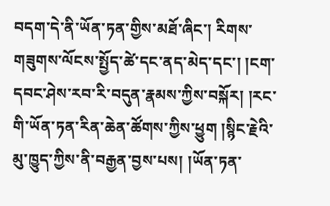བདག་དེ་ནི་ཡོན་ཏན་གྱིས་མཐོ་ཞིང་། རིགས་གཟུགས་ལོངས་སྤྱོད་ཚེ་དང་ནད་མེད་དང་། །ངག་དབང་ཤེས་རབ་རི་བདུན་རྣམས་ཀྱིས་བསྐོར། །རང་གི་ཡོན་ཏན་རིན་ཆེན་ཚོགས་ཀྱིས་ཕྱུག །སྙིང་རྗེའི་མུ་ཁྱུད་ཀྱིས་ནི་བརྒྱན་བྱས་པས། །ཡོན་ཏན་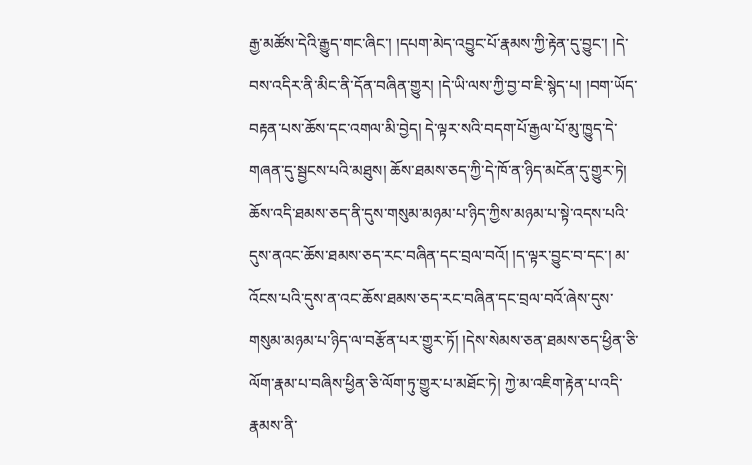རྒྱ་མཚོས་དེའི་རྒྱུད་གང་ཞིང་། །དཔག་མེད་འབྱུང་པོ་རྣམས་ཀྱི་རྟེན་དུ་བྱུང་། །དེ་བས་འདིར་ནི་མིང་ནི་དོན་བཞིན་གྱུར། །དེ་ཡི་ལས་ཀྱི་བྱ་བ་ཇི་སྙེད་པ། །བག་ཡོད་བརྟན་པས་ཆོས་དང་འགལ་མི་བྱེད། དེ་ལྟར་སའི་བདག་པོ་རྒྱལ་པོ་མུ་ཁྱུད་དེ་གཞན་དུ་སྦྱངས་པའི་མཐུས། ཆོས་ཐམས་ཅད་ཀྱི་དེ་ཁོ་ན་ཉིད་མངོན་དུ་གྱུར་ཏེ། ཆོས་འདི་ཐམས་ཅད་ནི་དུས་གསུམ་མཉམ་པ་ཉིད་ཀྱིས་མཉམ་པ་སྟེ་འདས་པའི་དུས་ནའང་ཆོས་ཐམས་ཅད་རང་བཞིན་དང་བྲལ་བའོ། །ད་ལྟར་བྱུང་བ་དང་། མ་འོངས་པའི་དུས་ན་འང་ཆོས་ཐམས་ཅད་རང་བཞིན་དང་བྲལ་བའོ་ཞེས་དུས་གསུམ་མཉམ་པ་ཉིད་ལ་བརྩོན་པར་གྱུར་ཏོ། །དེས་སེམས་ཅན་ཐམས་ཅད་ཕྱིན་ཅི་ལོག་རྣམ་པ་བཞིས་ཕྱིན་ཅི་ལོག་ཏུ་གྱུར་པ་མཐོང་ཏེ། ཀྱེ་མ་འཇིག་རྟེན་པ་འདི་རྣམས་ནི་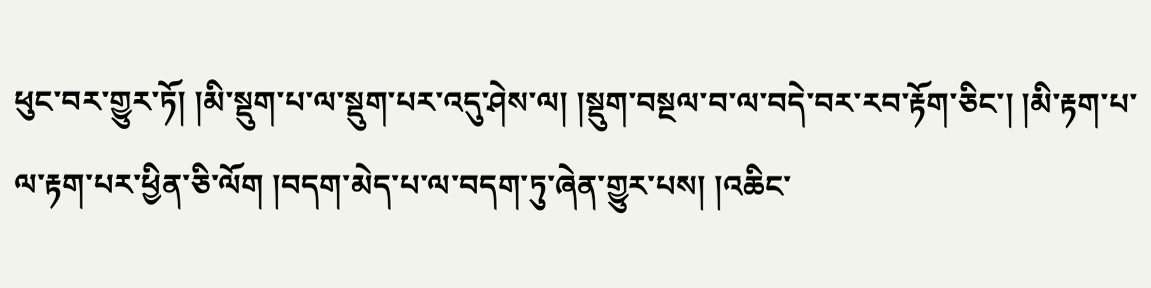ཕུང་བར་གྱུར་ཏོ། །མི་སྡུག་པ་ལ་སྡུག་པར་འདུ་ཤེས་ལ། །སྡུག་བསྔལ་བ་ལ་བདེ་བར་རབ་རྟོག་ཅིང་། །མི་རྟག་པ་ལ་རྟག་པར་ཕྱིན་ཅི་ལོག །བདག་མེད་པ་ལ་བདག་ཏུ་ཞེན་གྱུར་པས། །འཆིང་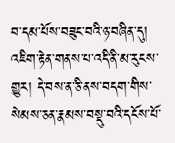བ་དམ་པོས་བཟུང་བའི་ཉ་བཞིན་དུ། འཇིག་རྟེན་གནས་པ་འདི་ནི་མ་རུངས་གྱུར། དེ་བས་ན་ཅི་ནས་བདག་གིས་སེམས་ཅན་རྣམས་བསྡུ་བའི་དངོས་པོ་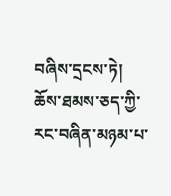བཞིས་དྲངས་ཏེ། ཆོས་ཐམས་ཅད་ཀྱི་རང་བཞིན་མཉམ་པ་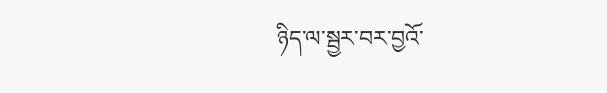ཉིད་ལ་སྦྱར་བར་བྱའོ་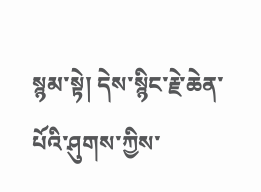སྙམ་སྟེ། དེས་སྙིང་རྗེ་ཆེན་པོའི་ཤུགས་ཀྱིས་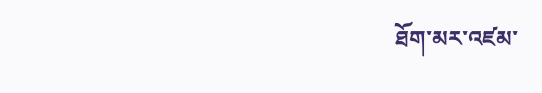ཐོག་མར་འཛམ་